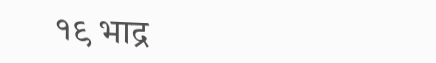१९ भाद्र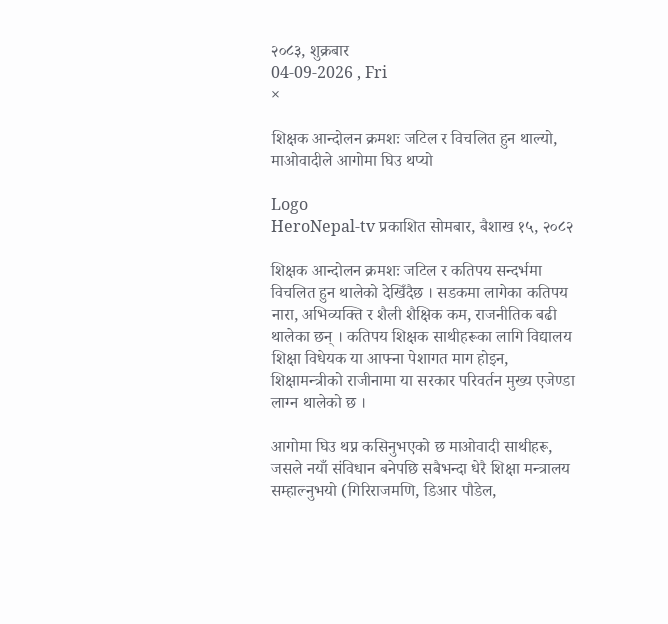२०८३, शुक्रबार
04-09-2026 , Fri
×

शिक्षक आन्दोलन क्रमशः जटिल र विचलित हुन थाल्यो, माओवादीले आगोमा घिउ थप्यो

Logo
HeroNepal-tv प्रकाशित सोमबार, बैशाख १५, २०८२

शिक्षक आन्दोलन क्रमशः जटिल र कतिपय सन्दर्भमा विचलित हुन थालेको देखिँदैछ । सडकमा लागेका कतिपय नारा, अभिव्यक्ति र शैली शैक्षिक कम, राजनीतिक बढी थालेका छन् । कतिपय शिक्षक साथीहरूका लागि विद्यालय शिक्षा विधेयक या आफ्ना पेशागत माग होइन, शिक्षामन्त्रीको राजीनामा या सरकार परिवर्तन मुख्य एजेण्डा लाग्न थालेको छ ।

आगोमा घिउ थप्न कसिनुभएको छ माओवादी साथीहरू, जसले नयाँ संविधान बनेपछि सबैभन्दा धेरै शिक्षा मन्त्रालय सम्हाल्नुभयो (गिरिराजमणि, डिआर पौडेल,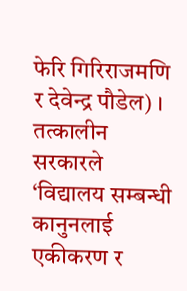फेरि गिरिराजमणि र देवेन्द्र पौडेल) । तत्कालीन सरकारले ‘विद्यालय सम्बन्धी कानुनलाई एकीकरण र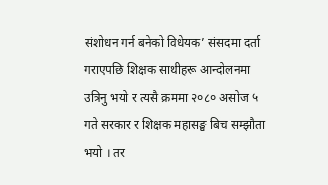संशोधन गर्न बनेको विधेयक’ संसदमा दर्ता गराएपछि शिक्षक साथीहरू आन्दोलनमा उत्रिनु भयो र त्यसै क्रममा २०८० असोज ५ गते सरकार र शिक्षक महासङ्घ बिच सम्झौता भयो । तर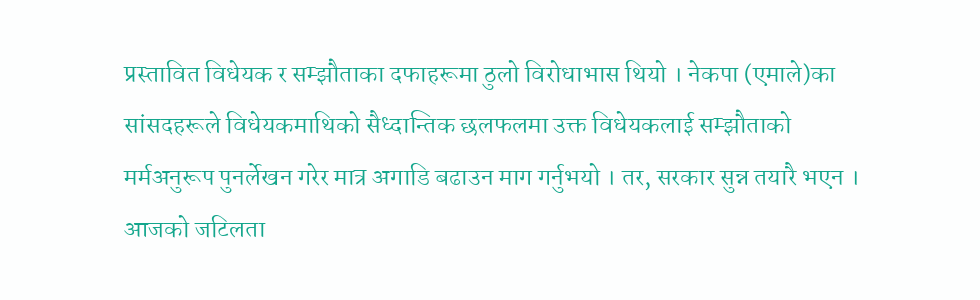प्रस्तावित विधेयक र सम्झौताका दफाहरूमा ठुलो विरोधाभास थियो । नेकपा (एमाले)का सांसदहरूले विधेयकमाथिको सैध्दान्तिक छलफलमा उक्त विधेयकलाई सम्झौताको मर्मअनुरूप पुनर्लेखन गरेर मात्र अगाडि बढाउन माग गर्नुभयो । तर, सरकार सुन्न तयारै भएन । आजको जटिलता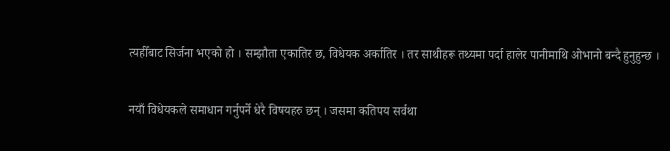त्यहीँबाट सिर्जना भएको हो । सम्झौता एकातिर छ, विधेयक अर्कातिर । तर साथीहरू तथ्यमा पर्दा हालेर पानीमाथि ओभानो बन्दै हुनुहुन्छ ।

नयाँ विधेयकले समाधान गर्नुपर्ने धेरै विषयहरु छन् । जसमा कतिपय सर्वथा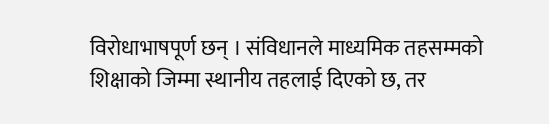विरोधाभाषपूर्ण छन् । संविधानले माध्यमिक तहसम्मको शिक्षाको जिम्मा स्थानीय तहलाई दिएको छ, तर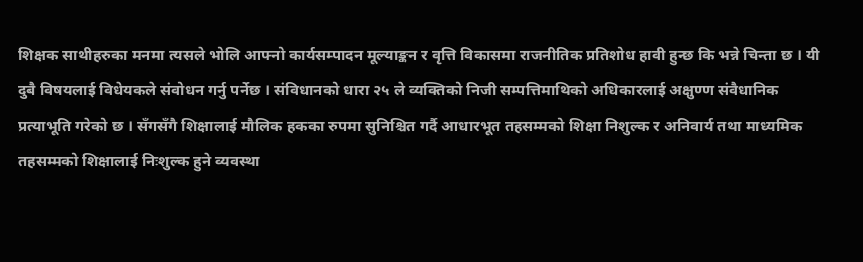शिक्षक साथीहरुका मनमा त्यसले भोलि आफ्नो कार्यसम्पादन मूल्याङ्कन र वृत्ति विकासमा राजनीतिक प्रतिशोध हावी हुन्छ कि भन्ने चिन्ता छ । यी दुबै विषयलाई विधेयकले संवोधन गर्नु पर्नेछ । संविधानको धारा २५ ले व्यक्तिको निजी सम्पत्तिमाथिको अधिकारलाई अक्षुण्ण संवैधानिक प्रत्याभूति गरेको छ । सँगसँगै शिक्षालाई मौलिक हकका रुपमा सुनिश्चित गर्दै आधारभूत तहसम्मको शिक्षा निशुल्क र अनिवार्य तथा माध्यमिक तहसम्मको शिक्षालाई निःशुल्क हुने व्यवस्था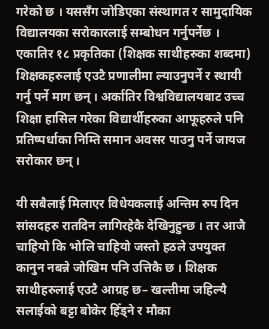गरेको छ । यससँग जोडिएका संस्थागत र सामुदायिक विद्यालयका सरोकारलाई सम्बोधन गर्नुपर्नेछ । एकातिर १८ प्रकृतिका (शिक्षक साथीहरुका शब्दमा) शिक्षकहरुलाई एउटै प्रणालीमा ल्याउनुपर्ने र स्थायी गर्नु पर्ने माग छन् । अर्कातिर विश्वविद्यालयबाट उच्च शिक्षा हासिल गरेका विद्यार्थीहरुका आफूहरुले पनि प्रतिष्पर्धाका निम्ति समान अवसर पाउनु पर्ने जायज सरोकार छन् ।

यी सबैलाई मिलाएर विधेयकलाई अन्तिम रुप दिन सांसदहरु रातदिन लागिरहेकै देखिनुहुन्छ । तर आजै चाहियो कि भोलि चाहियो जस्तो हठले उपयुक्त कानुन नबन्ने जोखिम पनि उत्तिकै छ । शिक्षक साथीहरुलाई एउटै आग्रह छ– खल्तीमा जहिल्यै सलाईको बट्टा बोकेर हिँड्ने र मौका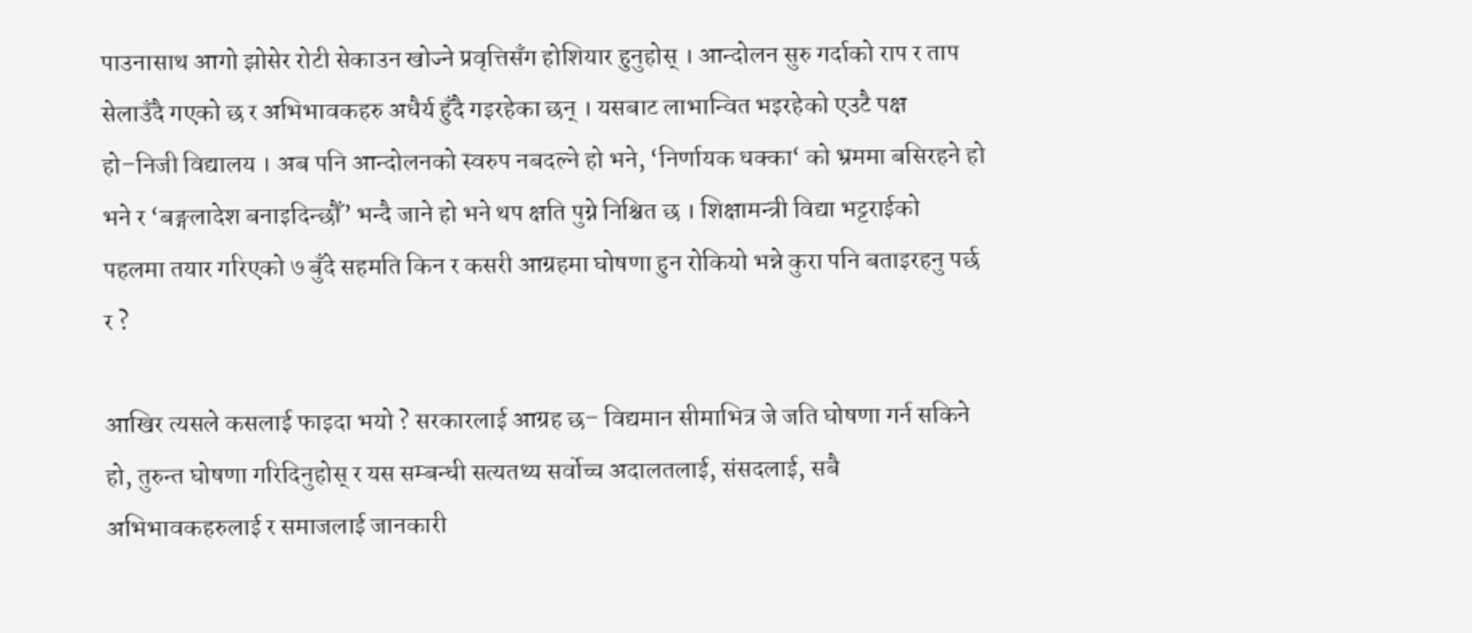पाउनासाथ आगो झोसेर रोटी सेकाउन खोज्ने प्रवृत्तिसँग होशियार हुनुहोस् । आन्दोलन सुरु गर्दाको राप र ताप सेलाउँदै गएको छ र अभिभावकहरु अधैर्य हुँदै गइरहेका छन् । यसबाट लाभान्वित भइरहेको एउटै पक्ष हो–निजी विद्यालय । अब पनि आन्दोलनको स्वरुप नबदल्ने हो भने, ‘निर्णायक धक्का‘ को भ्रममा बसिरहने हो भने र ‘बङ्गलादेश बनाइदिन्छौँ’ भन्दै जाने हो भने थप क्षति पुग्ने निश्चित छ । शिक्षामन्त्री विद्या भट्टराईको पहलमा तयार गरिएको ७ बुँदे सहमति किन र कसरी आग्रहमा घोषणा हुन रोकियो भन्ने कुरा पनि बताइरहनु पर्छ र ?

आखिर त्यसले कसलाई फाइदा भयो ? सरकारलाई आग्रह छ– विद्यमान सीमाभित्र जे जति घोषणा गर्न सकिने हो, तुरुन्त घोषणा गरिदिनुहोस् र यस सम्बन्धी सत्यतथ्य सर्वोच्च अदालतलाई, संसदलाई, सबै अभिभावकहरुलाई र समाजलाई जानकारी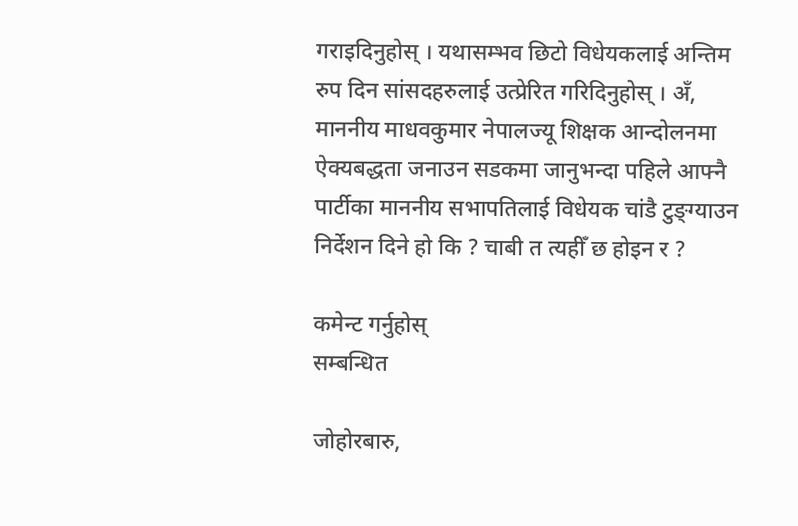गराइदिनुहोस् । यथासम्भव छिटो विधेयकलाई अन्तिम रुप दिन सांसदहरुलाई उत्प्रेरित गरिदिनुहोस् । अँ, माननीय माधवकुमार नेपालज्यू शिक्षक आन्दोलनमा ऐक्यबद्धता जनाउन सडकमा जानुभन्दा पहिले आफ्नै पार्टीका माननीय सभापतिलाई विधेयक चांडै टुङ्ग्याउन निर्देशन दिने हो कि ? चाबी त त्यहीँ छ होइन र ?

कमेन्ट गर्नुहोस्
सम्बन्धित

जोहोरबारु,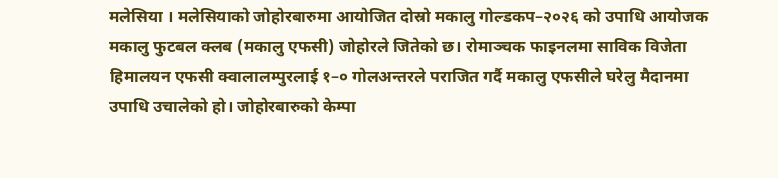मलेसिया । मलेसियाको जोहोरबारुमा आयोजित दोस्रो मकालु गोल्डकप–२०२६ को उपाधि आयोजक मकालु फुटबल क्लब (मकालु एफसी) जोहोरले जितेको छ। रोमाञ्चक फाइनलमा साविक विजेता हिमालयन एफसी क्वालालम्पुरलाई १–० गोलअन्तरले पराजित गर्दै मकालु एफसीले घरेलु मैदानमा उपाधि उचालेको हो। जोहोरबारुको केम्पा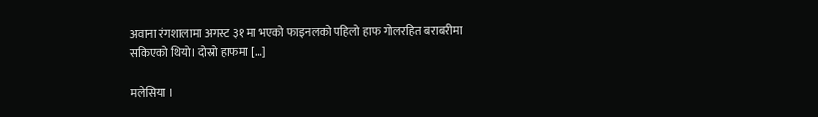अवाना रंगशालामा अगस्ट ३१ मा भएको फाइनलको पहिलो हाफ गोलरहित बराबरीमा सकिएको थियो। दोस्रो हाफमा […]

मलेसिया ।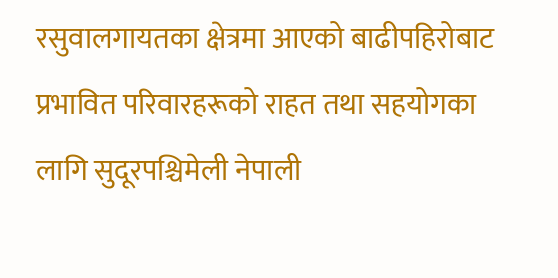रसुवालगायतका क्षेत्रमा आएको बाढीपहिरोबाट प्रभावित परिवारहरूको राहत तथा सहयोगका लागि सुदूरपश्चिमेली नेपाली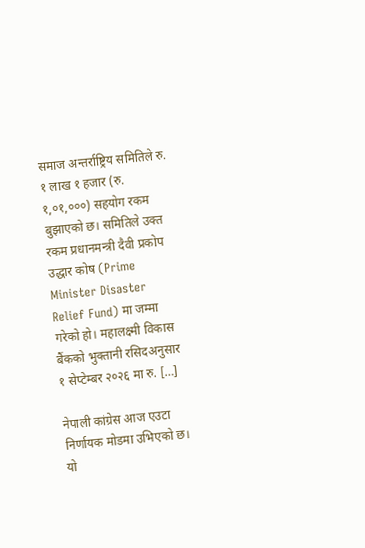समाज अन्तर्राष्ट्रिय समितिले रु. १ लाख १ हजार (रु. १,०१,०००) सहयोग रकम बुझाएको छ। समितिले उक्त रकम प्रधानमन्त्री दैवी प्रकोप उद्धार कोष (Prime Minister Disaster Relief Fund) मा जम्मा गरेको हो। महालक्ष्मी विकास बैंकको भुक्तानी रसिदअनुसार १ सेप्टेम्बर २०२६ मा रु. […]

नेपाली कांग्रेस आज एउटा निर्णायक मोडमा उभिएको छ। यो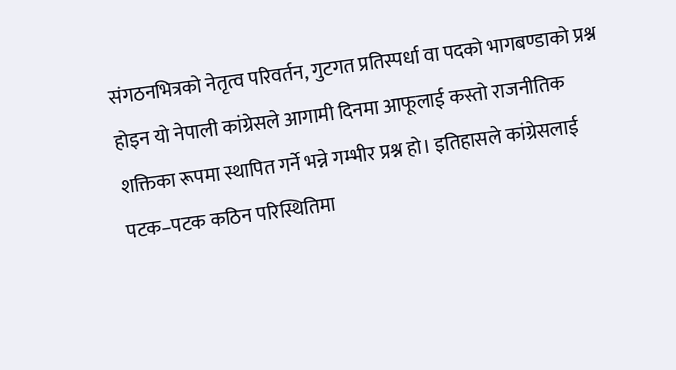संगठनभित्रको नेतृत्व परिवर्तन, गुटगत प्रतिस्पर्धा वा पदको भागबण्डाको प्रश्न होइन यो नेपाली कांग्रेसले आगामी दिनमा आफूलाई कस्तो राजनीतिक शक्तिका रूपमा स्थापित गर्ने भन्ने गम्भीर प्रश्न हो। इतिहासले कांग्रेसलाई पटक–पटक कठिन परिस्थितिमा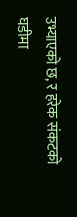उभ्याएको छ, र हरेक संकटको घडीमा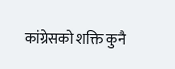कांग्रेसको शक्ति कुनै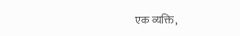एक व्यक्ति,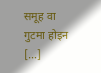समूह वा गुटमा होइन […]